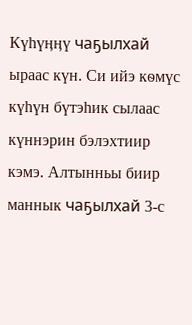Күһүӊӊү чаҕылхай ыраас күн. Си ийэ кѳмүс күһүн бүтэһик сылаас күннэрин бэлэхтиир кэмэ. Алтынньы биир маннык чаҕылхай 3-с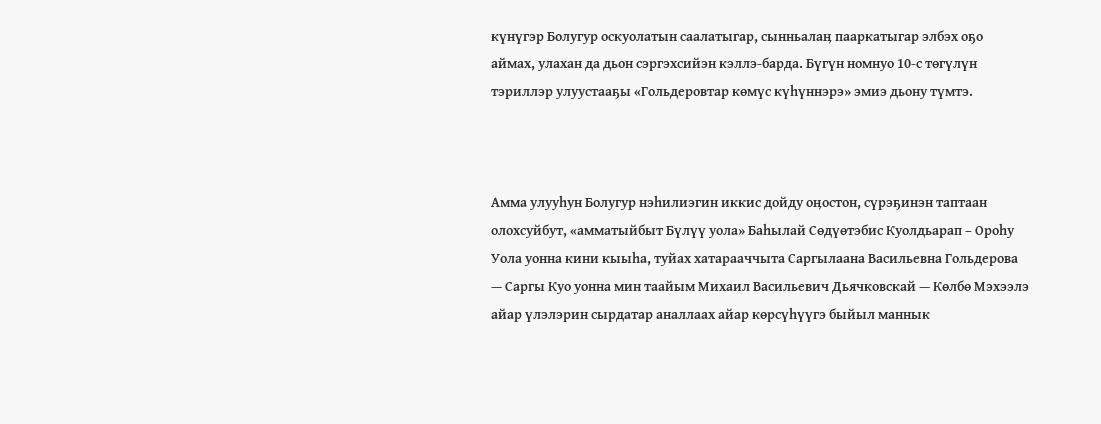күнүгэр Болугур оскуолатын саалатыгар, сынньалаӊ пааркатыгар элбэх оҕо аймах, улахан да дьон сэргэхсийэн кэллэ-барда. Бүгүн номнуо 10-с тѳгүлүн тэриллэр улуустааҕы «Гольдеровтар кѳмүс күһүннэрэ» эмиэ дьону түмтэ.



Амма улууһун Болугур нэһилиэгин иккис дойду оӊостон, сүрэҕинэн таптаан олохсуйбут, «амматыйбыт Бүлүү уола» Баһылай Сѳдүѳтэбис Куолдьарап – Ороһу Уола уонна кини кыыһа, туйах хатарааччыта Саргылаана Васильевна Гольдерова — Саргы Куо уонна мин таайым Михаил Васильевич Дьячковскай — Кѳлбѳ Мэхээлэ айар үлэлэрин сырдатар аналлаах айар кѳрсүһүүгэ быйыл маннык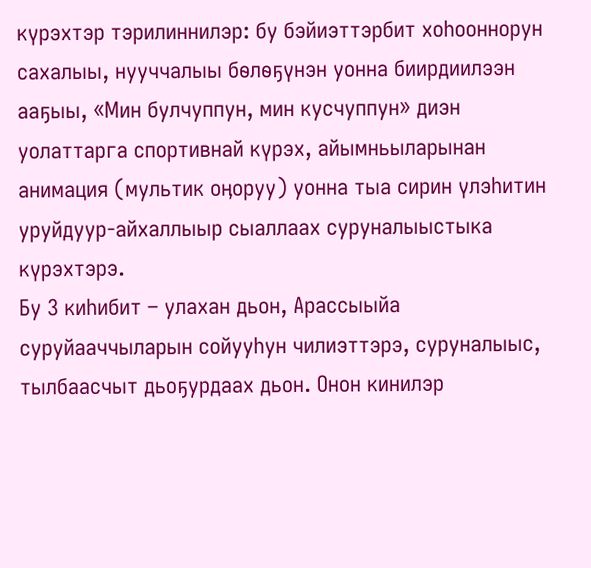күрэхтэр тэрилиннилэр: бу бэйиэттэрбит хоһооннорун сахалыы, нууччалыы бѳлѳҕүнэн уонна биирдиилээн ааҕыы, «Мин булчуппун, мин кусчуппун» диэн уолаттарга спортивнай күрэх, айымньыларынан анимация (мультик оӊоруу) уонна тыа сирин үлэһитин уруйдуур-айхаллыыр сыаллаах суруналыыстыка күрэхтэрэ.
Бу 3 киһибит – улахан дьон, Арассыыйа суруйааччыларын сойууһун чилиэттэрэ, суруналыыс, тылбаасчыт дьоҕурдаах дьон. Онон кинилэр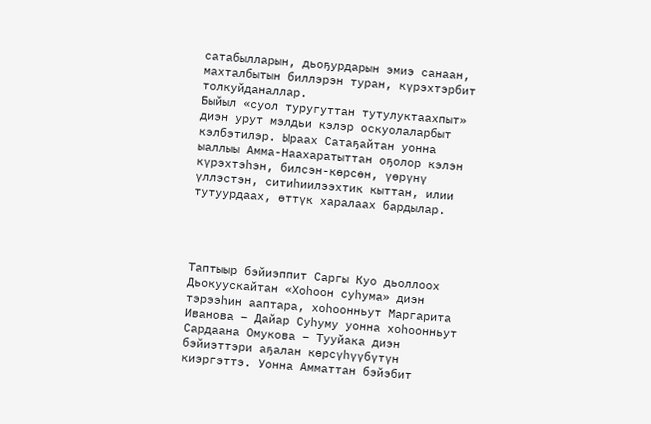сатабылларын, дьоҕурдарын эмиэ санаан, махталбытын биллэрэн туран, күрэхтэрбит толкуйданаллар.
Быйыл «суол туругуттан тутулуктаахпыт» диэн урут мэлдьи кэлэр оскуолаларбыт кэлбэтилэр. Ыраах Сатаҕайтан уонна ыаллыы Амма-Наахаратыттан оҕолор кэлэн күрэхтэһэн, билсэн-кѳрсѳн, үѳрүнү үллэстэн, ситиһиилээхтик кыттан, илии тутуурдаах, ѳттүк харалаах бардылар.




Таптыыр бэйиэппит Саргы Куо дьоллоох Дьокуускайтан «Хоһоон суһума» диэн тэрээһин ааптара, хоһоонньут Маргарита Иванова – Дайар Суһуму уонна хоһоонньут Сардаана Омукова – Тууйака диэн бэйиэттэри аҕалан кѳрсүһүүбүтүн киэргэттэ. Уонна Амматтан бэйэбит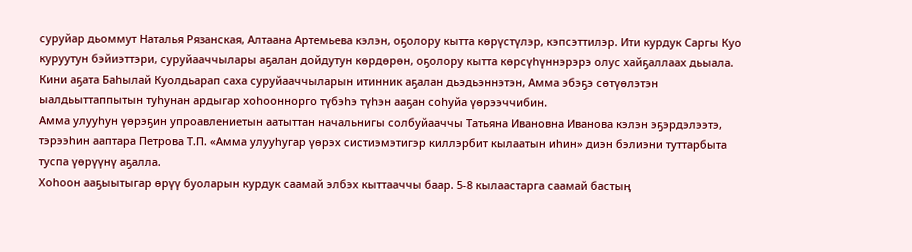суруйар дьоммут Наталья Рязанская, Алтаана Артемьева кэлэн, оҕолору кытта кѳрүстүлэр, кэпсэттилэр. Ити курдук Саргы Куо куруутун бэйиэттэри, суруйааччылары аҕалан дойдутун кѳрдѳрѳн, оҕолору кытта кѳрсүһүннэрэрэ олус хайҕаллаах дьыала. Кини аҕата Баһылай Куолдьарап саха суруйааччыларын итинник аҕалан дьэдьэннэтэн, Амма эбэҕэ сѳтүѳлэтэн ыалдьыттаппытын туһунан ардыгар хоһооннорго түбэһэ түһэн ааҕан соһуйа үѳрээччибин.
Амма улууһун үѳрэҕин упроавлениетын аатыттан начальнигы солбуйааччы Татьяна Ивановна Иванова кэлэн эҕэрдэлээтэ, тэрээһин ааптара Петрова Т.П. «Амма улууһугар үѳрэх систиэмэтигэр киллэрбит кылаатын иһин» диэн бэлиэни туттарбыта туспа үѳрүүнү аҕалла.
Хоһоон ааҕыытыгар ѳрүү буоларын курдук саамай элбэх кыттааччы баар. 5-8 кылаастарга саамай бастыӊ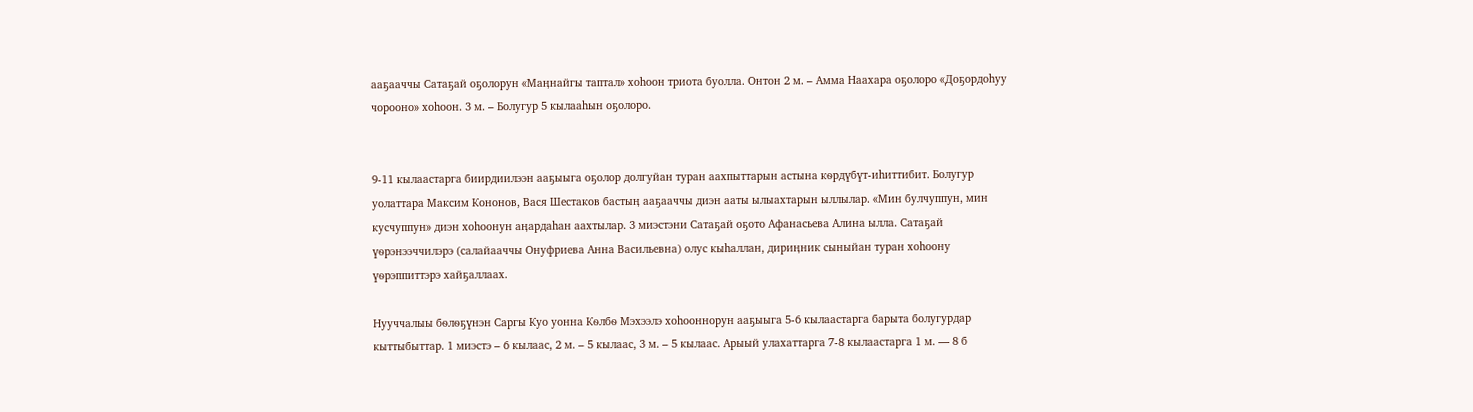ааҕааччы Сатаҕай оҕолорун «Маӊнайгы таптал» хоһоон триота буолла. Онтон 2 м. – Амма Наахара оҕолоро «Доҕордоһуу чорооно» хоһоон. 3 м. – Болугур 5 кылааһын оҕолоро.


9-11 кылаастарга биирдиилээн ааҕыыга оҕолор долгуйан туран аахпыттарын астына кѳрдүбүт-иһиттибит. Болугур уолаттара Максим Кононов, Вася Шестаков бастыӊ ааҕааччы диэн ааты ылыахтарын ыллылар. «Мин булчуппун, мин кусчуппун» диэн хоһоонун аӊардаһан аахтылар. 3 миэстэни Сатаҕай оҕото Афанасьева Алина ылла. Сатаҕай үѳрэнээччилэрэ (салайааччы Онуфриева Анна Васильевна) олус кыһаллан, дириӊник сыныйан туран хоһоону үѳрэппиттэрэ хайҕаллаах.

Нууччалыы бѳлѳҕүнэн Саргы Куо уонна Кѳлбѳ Мэхээлэ хоһооннорун ааҕыыга 5-6 кылаастарга барыта болугурдар кыттыбыттар. 1 миэстэ – 6 кылаас, 2 м. – 5 кылаас, 3 м. – 5 кылаас. Арыый улахаттарга 7-8 кылаастарга 1 м. — 8 б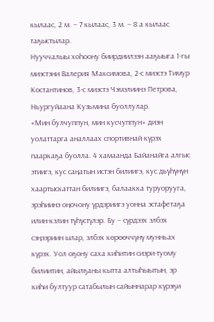кылаас, 2 м. – 7 кылаас, 3 м. – 8 а кылаас таҕыстылар.
Нууччалыы хоһоону биирдиилээн ааҕыыга 1-гы миэстэни Валерия Максимова, 2-с миэстэ Тимур Костантинов, 3-с миэстэ Чэмэлиинэ Петрова, Ньургуйаана Кузьмина буоллулар.
«Мин булчуппун, мин кусчуппун» диэн уолаттарга аналлаах спортивнай күрэх пааркаҕа буолла. 4 хамаанда Байанайга алгыс этиигэ, кус саӊатын истэн билиигэ, кус дьүһүнүн хаартыскаттан билиигэ, балаакка туруорууга, эрэһиинэ оӊочону үрдэриигэ уонна эстафетаҕа илин-кэлин түһүстүлэр. Бу – сүрдээх элбэх сэӊээриин ылар, элбэх кѳрѳѳччүнү мунньах күрэх. Уол оҕону саха киһитин сиэри-туому билиитин, айылҕаны кытта алтыһыытын, эр киһи бултуур сатабылын сайыннарар күрэҕи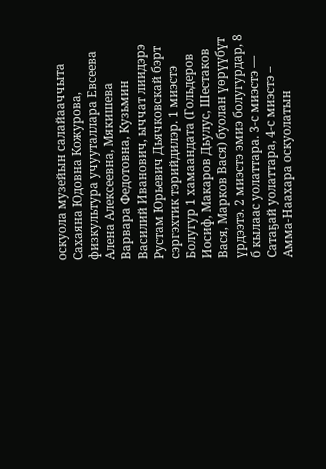оскуола музейын салайааччыта Сахаяна Юдовна Кожурова, физкультура учууталлара Евсеева Алена Алексеевна, Мякишева Варвара Федотовна, Кузьмин Василий Иванович, ыччат лиидэрэ Рустам Юрьевич Дьячковскай бэрт сэргэхтик тэрийдилэр. 1 миэстэ Болугур 1 хамаандата (Гольдеров Иосиф, Макаров Дьулус, Шестаков Вася, Марков Вася) буолан үѳрүүбүт үрдээтэ. 2 миэстэ эмиэ болугурдар, 8 б кылаас уолаттара. 3-с миэстэ — Сатаҕай уолаттара, 4-с миэстэ – Амма-Наахара оскуолатын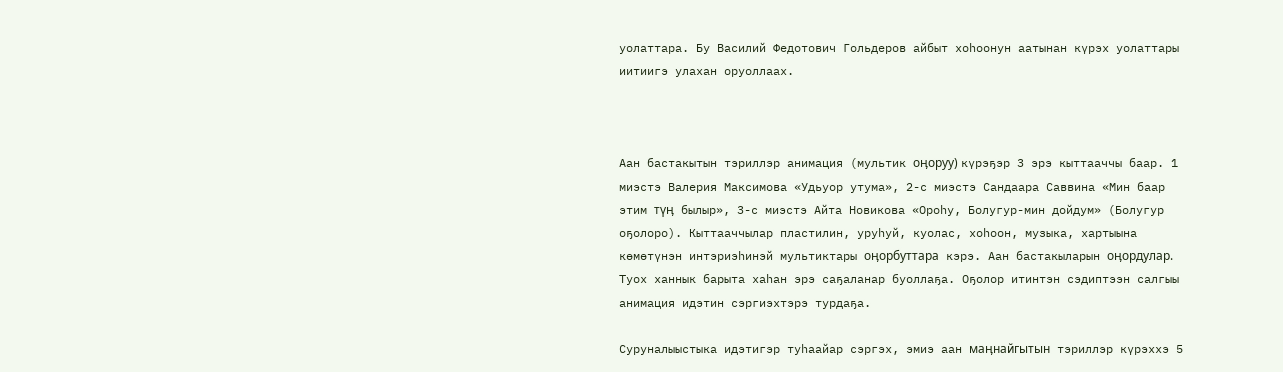уолаттара. Бу Василий Федотович Гольдеров айбыт хоһоонун аатынан күрэх уолаттары иитиигэ улахан оруоллаах.



Аан бастакытын тэриллэр анимация (мультик оӊоруу) күрэҕэр 3 эрэ кыттааччы баар. 1 миэстэ Валерия Максимова «Удьуор утума», 2-с миэстэ Сандаара Саввина «Мин баар этим түӊ былыр», 3-с миэстэ Айта Новикова «Ороһу, Болугур-мин дойдум» (Болугур оҕолоро). Кыттааччылар пластилин, уруһуй, куолас, хоһоон, музыка, хартыына кѳмѳтүнэн интэриэһинэй мультиктары оӊорбуттара кэрэ. Аан бастакыларын оӊордулар. Туох ханнык барыта хаһан эрэ саҕаланар буоллаҕа. Оҕолор итинтэн сэдиптээн салгыы анимация идэтин сэргиэхтэрэ турдаҕа.

Суруналыыстыка идэтигэр туһаайар сэргэх, эмиэ аан маӊнайгытын тэриллэр күрэххэ 5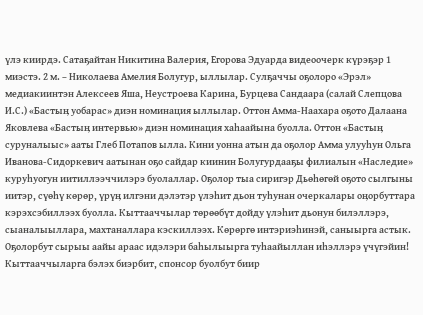үлэ киирдэ. Сатаҕайтан Никитина Валерия, Егорова Эдуарда видеоочерк күрэҕэр 1 миэстэ. 2 м. – Николаева Амелия Болугур, ыллылар. Сулҕаччы оҕолоро «Эрэл» медиакиинтэн Алексеев Яша, Неустроева Карина, Бурцева Сандаара (салай Слепцова И.С.) «Бастыӊ уобарас» диэн номинация ыллылар. Оттон Амма-Наахара оҕото Далаана Яковлева «Бастыӊ интервью» диэн номинация хаһаайына буолла. Оттон «Бастыӊ суруналыыс» ааты Глеб Потапов ылла. Кини уонна атын да оҕолор Амма улууһун Ольга Иванова-Сидоркевич аатынан оҕо сайдар киинин Болугурдааҕы филиалын «Наследие» куруһуогун иитиллээччилэрэ буолаллар. Оҕолор тыа сиригэр Дьѳһѳгѳй оҕото сылгыны иитэр, сүѳһү кѳрѳр, үрүӊ илгэни дэлэтэр үлэһит дьон туһунан очеркалары оӊорбуттара кэрэхсэбиллээх буолла. Кыттааччылар тѳрѳѳбүт дойду үлэһит дьонун билэллэрэ, сыаналыыллара, махтаналлара кэскиллээх. Кѳрѳргѳ интэриэһинэй, саныырга астык. Оҕолорбут сырыы аайы араас идэлэри баһылыырга туһаайыллан иһэллэрэ үчүгэйин!
Кыттааччыларга бэлэх биэрбит, спонсор буолбут биир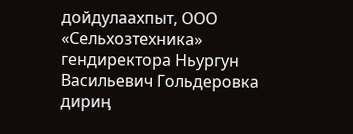дойдулаахпыт, ООО «Сельхозтехника» гендиректора Ньургун Васильевич Гольдеровка дириӊ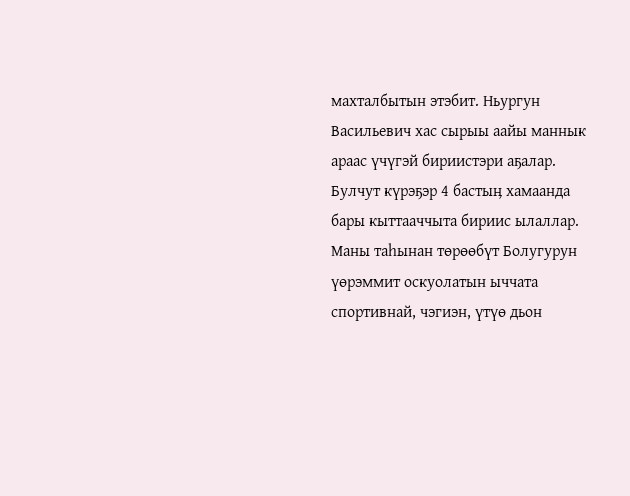махталбытын этэбит. Ньургун Васильевич хас сырыы аайы маннык араас үчүгэй бириистэри аҕалар. Булчут күрэҕэр 4 бастыӊ хамаанда бары кыттааччыта бириис ылаллар. Маны таһынан тѳрѳѳбүт Болугурун үѳрэммит оскуолатын ыччата спортивнай, чэгиэн, үтүѳ дьон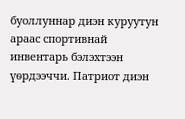буоллуннар диэн куруутун араас спортивнай инвентарь бэлэхтээн үѳрдээччи. Патриот диэн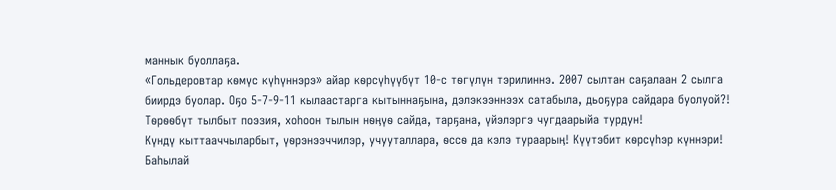маннык буоллаҕа.
«Гольдеровтар кѳмүс күһүннэрэ» айар кѳрсүһүүбүт 10-с тѳгүлүн тэрилиннэ. 2007 сылтан саҕалаан 2 сылга биирдэ буолар. Оҕо 5-7-9-11 кылаастарга кытыннаҕына, дэлэкээннээх сатабыла, дьоҕура сайдара буолуой?! Тѳрѳѳбүт тылбыт поэзия, хоһоон тылын нѳӊүѳ сайда, тарҕана, үйэлэргэ чугдаарыйа турдун!
Күндү кыттааччыларбыт, үѳрэнээччилэр, учууталлара, ѳссѳ да кэлэ тураарыӊ! Күүтэбит кѳрсүһэр күннэри!
Баһылай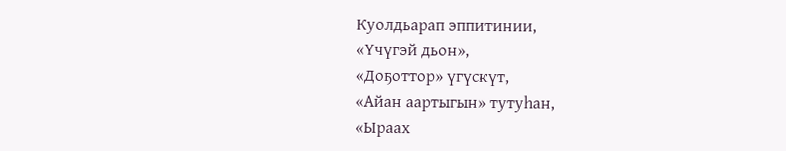Куолдьарап эппитинии,
«Үчүгэй дьон»,
«Доҕоттор» үгүскүт,
«Айан аартыгын» тутуһан,
«Ыраах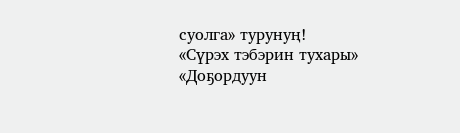суолга» турунуң!
«Сүрэх тэбэрин тухары»
«Доҕордуун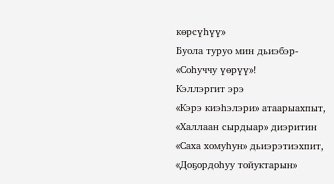көрсүһүү»
Буола туруо мин дьиэбэр-
«Соһуччу үөрүү»!
Кэллэргит эрэ
«Кэрэ киэһэлэри» атаарыахпыт,
«Халлаан сырдыар» диэритин
«Саха хомуһун» дьиэрэтиэхпит,
«Доҕордоһуу тойуктарын»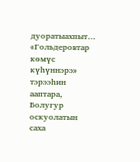дуоратыахпыт…
«Гольдеровтар кѳмүс күһүннэрэ» тэрээһин ааптара,
Болугур оскуолатын саха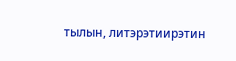тылын, литэрэтиирэтин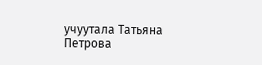учуутала Татьяна Петрова